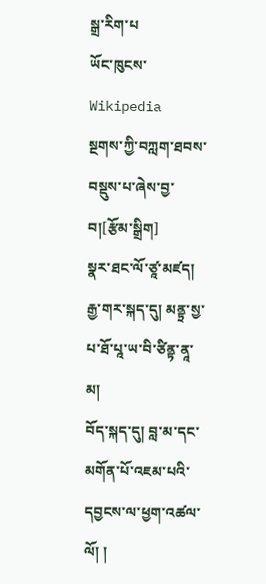སྒྲ་རིག་པ
ཡོང་ཁུངས་Wikipedia
སྔགས་ཀྱི་བཀླག་ཐབས་བསྡུས་པ་ཞེས་བྱ་བ།[རྩོམ་སྒྲིག]
སྣར་ཐང་ལོ་ཙཱ་མཛད།
རྒྱ་གར་སྐད་དུ། མནྟྲ་སྱ་པ་ཐོ་པཱ་ཡ་བི་ཙིནྟ་ནཱ་མ།
བོད་སྐད་དུ། བླ་མ་དང་མགོན་པོ་འཇམ་པའི་དབྱངས་ལ་ཕྱག་འཚལ་ལོ། །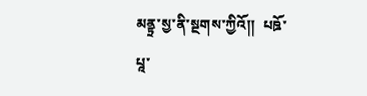མནྟྲ་སྱ་ནི་སྔགས་ཀྱིའོ།།  པཋོ་པཱ་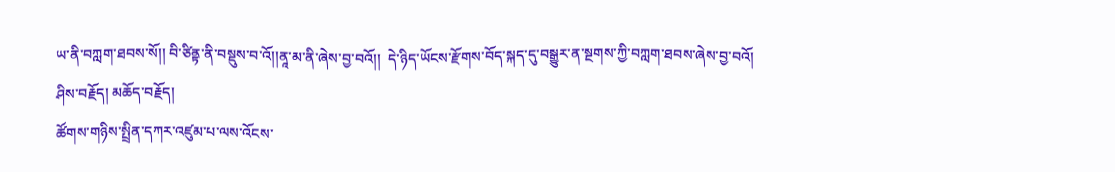ཡ་ནི་བཀླག་ཐབས་སོ།། བི་ཙིནྟ་ནི་བསྡུས་བ་འོ།།ནཱ་མ་ནི་ཞེས་བྱ་བའོ།།  དེ་ཉིད་ཡོངས་རྫོགས་བོད་སྐད་དུ་བསྒྱུར་ན་སྔགས་ཀྱི་བཀླག་ཐབས་ཞེས་བྱ་བའོ།
ཤིས་བརྗོད། མཆོད་བརྗོད།
ཚོགས་གཉིས་སྤྲིན་དཀར་འཛུམ་པ་ལས་འོངས་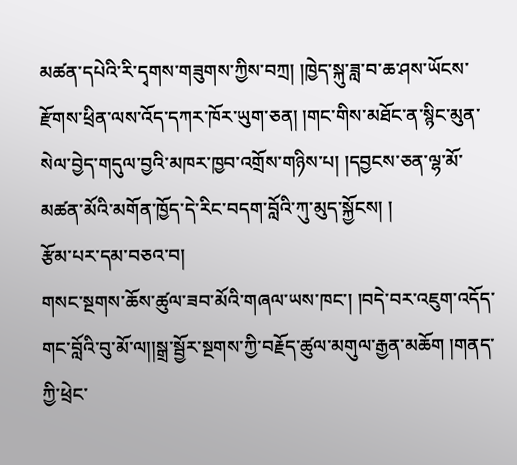མཚན་དཔེའི་རི་དྭགས་གཟུགས་ཀྱིས་བཀྲ། །ཁྱེད་སྐུ་ཟླ་བ་ཆ་ཤས་ཡོངས་རྫོགས་ཕྲིན་ལས་འོད་དཀར་ཁོར་ཡུག་ཅན། །གང་གིས་མཐོང་ན་སྙིང་མུན་སེལ་བྱེད་གདུལ་བྱའི་མཁར་ཁྱབ་འགྲོས་གཉིས་པ། །དབྱངས་ཅན་ལྷ་མོ་མཚན་མོའི་མགོན་ཁྱོད་དེ་རིང་བདག་བློའི་ཀུ་མུད་སྐྱོངས། །
རྩོམ་པར་དམ་བཅའ་བ།
གསང་སྔགས་ཆོས་ཚུལ་ཟབ་མོའི་གཞལ་ཡས་ཁང་། །བདེ་བར་འཇུག་འདོད་གང་བློའི་བུ་མོ་ལ།།སྒྲ་སྦྱོར་སྔགས་ཀྱི་བརྗོད་ཚུལ་མགུལ་རྒྱན་མཆོག །གནད་ཀྱི་ཕྲེང་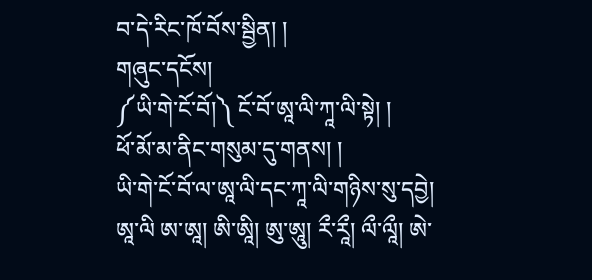བ་དེ་རིང་ཁོ་བོས་སྦྱིན། །
གཞུང་དངོས།
༼ཡི་གེ་ངོ་བོ།༽ ངོ་བོ་ཨཱ་ལི་ཀཱ་ལི་སྟེ། །
ཕོ་མོ་མ་ནིང་གསུམ་དུ་གནས། །
ཡི་གེ་ངོ་བོ་ལ་ཨཱ་ལི་དང་ཀཱ་ལི་གཉིས་སུ་དབྱེ།
ཨཱ་ལི ཨ་ཨཱ། ཨི་ཨཱི། ཨུ་ཨཱུ། རྀ་རཱྀ། ལྀ་ལཱྀ། ཨེ་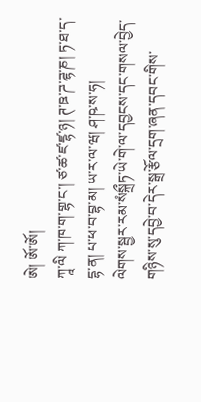ཨེ། ཨོ་ཨོ།
ཀཱ་ལི ཀ་ཁ་ག་གྷ་ང་། ཙ་ཚ་ཛ་ཛྷ་ཉ། ཊ་ཋ་ཌ་ཌྷ་ཎ། ཏ་ཐ་ད་དྷ་ན། པ་ཕ་བ་བྷ་མ། ཡ་ར་ལ་ཝ། ཤ་ཥ་ས་ཧ།
ལེགས་སྦྱར་རམ་སཾསྐྲྀཏ་ཡེ་གེ་ལ་དབྱངས་དང་གསལ་བྱེད་གཉིས་སུ་དབྱེ་བ་དེར་སྒྲ་རྩོལ་དྲག་ཞན་དབང་གིས་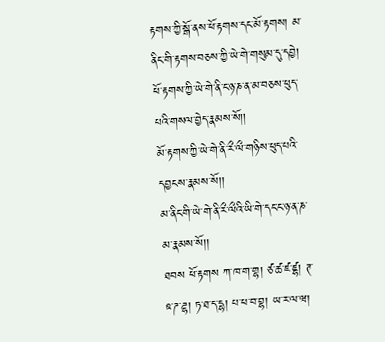རྟགས་ཀྱི་སྒོ་ནས་ཕོ་རྟགས་དང་མོ་རྟགས། མ་ནིང་གི་རྟགས་བཅས་ཀྱི་ཡེ་གེ་གསུམ་དུ་དབྱེ།
ཕོ་རྟགས་ཀྱི་ཡེ་གེ་ནི་ང་ཉ་ཎ་ན་མ་བཅས་ཕུད་པའི་གསལ་བྱེད་རྣམས་སོ།།
མོ་རྟགས་ཀྱི་ཡེ་གེ་ནི་རྀ་ལྀ་གཉིས་ཕུད་པའི་དབྱངས་རྣམས་སོ།།
མ་ནིང་གི་ཡེ་གེ་ནི་རྀ་ལྀའི་ཡི་གེ་དང་ང་ཉ་ན་ཎ་མ་རྣམས་སོ།།
ཐབས ཕོ་རྟགས ཀ་ཁ་ག་གྷ། ཙ་ཚ་ཛ་ཛྷ། ཊ་ཋ་ཌ་ཌྷ། ཏ་ཐ་ད་དྷ། པ་ཕ་བ་བྷ། ཡ་ར་ལ་ཝ།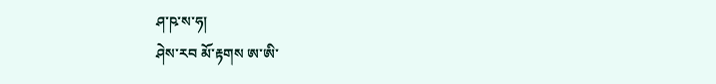ཤ་ཥ་ས་ཧ།
ཤེས་རབ མོ་རྟགས ཨ་ཨི་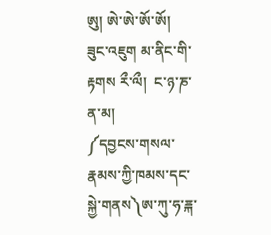ཨུ། ཨེ་ཨེ་ཨོ་ཨོ།
ཟུང་འཇུག མ་ནིང་གི་རྟགས རྀ་ལྀ།  ང་ཉ་ཎ་ན་མ།
༼དབྱངས་གསལ་རྣམས་ཀྱི་ཁམས་དང་སྐྱེ་གནས༽ཨ་ཀུ་ཧ་ྈྐ་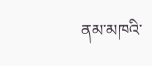ནམ་མཁའི་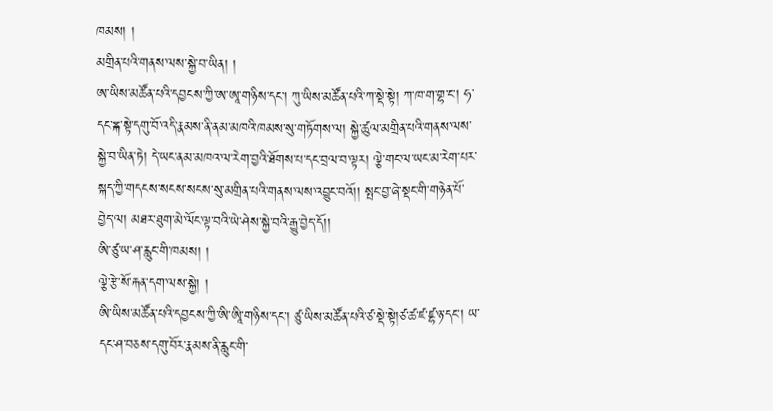ཁམས། །
མགྲིན་པའི་གནས་ལས་སྐྱེ་བ་ཡིན། །
ཨ་ཡིས་མཚོན་པའི་དབྱངས་ཀྱི་ཨ་ཨཱ་གཉིས་དང་། ཀུ་ཡིས་མཚོན་པའི་ཀ་སྡེ་སྟེ། ཀ་ཁ་ག་གྷ་ང་། ཧ་དང་ྈྐ་སྟེ་དགུ་བོ་འདི་རྣམས་ནི་ནམ་མཁའི་ཁམས་སུ་གཏོགས་ལ། སྐྱེ་ཚུལ་མགྲིན་པའི་གནས་ལས་སྐྱེ་བ་ཡིན་ཏེ། དེ་ཡང་ནམ་མཁའ་ལ་རེག་བྱའི་ཐོགས་པ་དང་བྲལ་བ་ལྟར། ལྕེ་གང་ལ་ཡང་མ་རེག་པར་སྐད་ཀྱི་གདངས་སངས་སངས་སུ་མགྲིན་པའི་གནས་ལས་འབྱུང་བའོ།། སྤང་བྱ་ཞེ་སྡང་གི་གཉེན་པོ་བྱེད་ལ། མཐར་ཐུག་མེ་ལོང་ལྟ་བའི་ཡེ་ཤེས་སྐྱེ་བའི་རྒྱུ་བྱེད་དོ།།
ཨི་ཙུ་ཡ་ཤ་རླུང་གི་ཁམས། །
ལྕེ་རྩེ་སོ་རྐན་དག་ལས་སྐྱེ། །
ཨི་ཡིས་མཚོན་པའི་དབྱངས་ཀྱི་ཨི་ཨཱི་གཉིས་དང་། ཙུ་ཡིས་མཚོན་པའི་ཙ་སྡེ་སྟེ།ཙ་ཚ་ཛ་ཛྷ་ཉ་དང་། ཡ་དང་ཤ་བཅས་དགུ་བོར་རྣམས་ནི་རླུང་གི་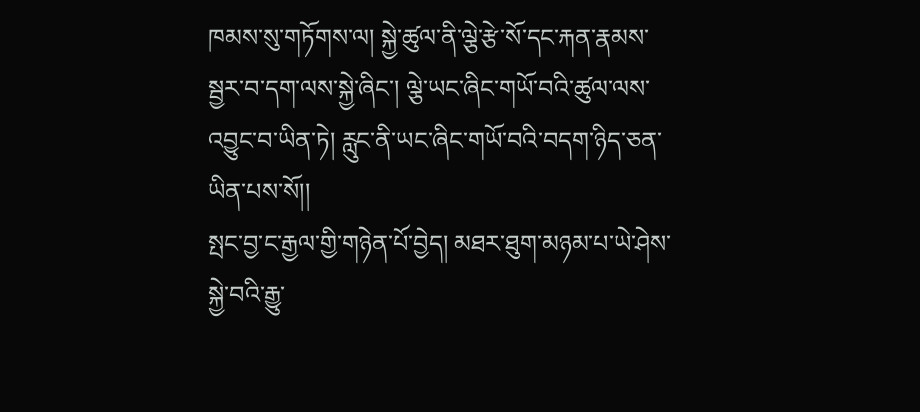ཁམས་སུ་གཏོགས་ལ། སྐྱེ་ཚུལ་ནི་ལྕེ་རྩེ་སོ་དང་རྐན་རྣམས་སྦྱར་བ་དག་ལས་སྐྱེ་ཞིང་། ལྕེ་ཡང་ཞིང་གཡོ་བའི་ཚུལ་ལས་འབྱུང་བ་ཡིན་ཏེ། རླུང་ནི་ཡང་ཞིང་གཡོ་བའི་བདག་ཉིད་ཅན་ཡིན་པས་སོ།།
སྤང་བྱ་ང་རྒྱལ་གྱི་གཉེན་པོ་བྱེད། མཐར་ཐུག་མཉམ་པ་ཡེ་ཤེས་སྐྱེ་བའི་རྒྱུ་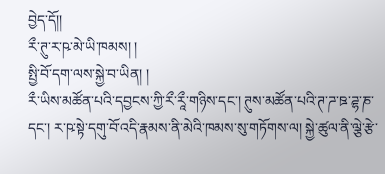བྱེད་དོ།།
རྀ་ཊུ་ར་ཥ་མེ་ཡི་ཁམས། །
སྤྱི་བོ་དག་ལས་སྐྱེ་བ་ཡིན། །
རྀ་ཡིས་མཚོན་པའི་དབྱངས་ཀྱི་རྀ་རཱྀ་གཉིས་དང་། ཊུས་མཚོན་པའི་ཊ་ཌ་ཋ་ཌྷ་ཎ་དང་། ར་ཥ་སྟེ་དགུ་བོ་འདི་རྣམས་ནི་མེའི་ཁམས་སུ་གཏོགས་ལ། སྐྱེ་ཚུལ་ནི་ལྕེ་རྩེ་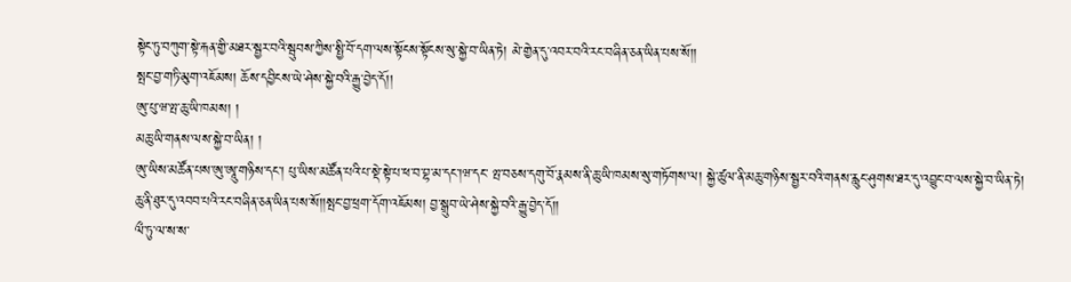སྟེང་ཏུ་བཀུག་སྟེ་རྐན་གྱི་མཐར་སྦྱར་བའི་སྦུབས་ཀྱིས་སྤྱི་བོ་དག་ལས་སྟོངས་སྟོངས་སུ་སྐྱེ་བ་ཡིན་ཏེ། མེ་གྱེན་དུ་འབར་བའི་རང་བཞིན་ཅན་ཡིན་པས་སོ།།
སྤང་བྱ་གཏི་མུག་འཇོམས། ཆོས་དབྱིངས་ཡེ་ཤེས་སྐྱེ་བའི་རྒྱུ་བྱེད་དོ།།
ཨུ་པུ་ཝ་ྉྤ་ཆུ་ཡི་ཁམས། །
མཆུ་ཡི་གནས་ལས་སྐྱེ་བ་ཡིན། །
ཨུ་ཡིས་མཚོན་པས་ཨུ་ཨཱུ་གཉིས་དང་། པུ་ཡིས་མཚོན་པའི་པ་སྡེ་སྟེ་པ་ཕ་བ་བྷ་མ་དང་།ཝ་དང་ ྉྤ་བཅས་དགུ་བོ་རྣམས་ནི་ཆུ་ཡི་ཁམས་སུ་གཏོགས་ལ། སྐྱེ་ཚུལ་ནི་མཆུ་གཉིས་སྦྱར་བའི་གནས་རླུང་ཤུགས་ཐར་དུ་འབྱུང་བ་ལས་སྐྱེ་བ་ཡིན་ཏེ། ཆུ་ནི་ཐུར་དུ་འབབ་པའི་རང་བཞིན་ཅན་ཡིན་པས་སོ།།སྤང་བྱ་ཕྲག་དོག་འཇོམས། བྱ་སྒྲུབ་ཡེ་ཤེས་སྐྱེ་བའི་རྒྱུ་བྱེད་དོ།།
ལྀ་ཏུ་ལ་ས་ས་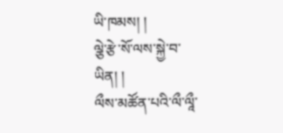ཡི་ཁམས། །
ལྕེ་རྩེ་སོ་ལས་སྐྱེ་བ་ཡིན། །
ལྀས་མཚོན་པའི་ལྀ་ལཱྀ་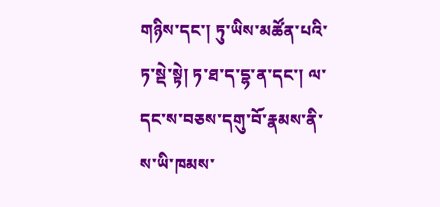གཉིས་དང་། ཏུ་ཡིས་མཚོན་པའི་ཏ་སྡེ་སྟེ། ཏ་ཐ་ད་དྷ་ན་དང་། ལ་དང་ས་བཅས་དགུ་བོ་རྣམས་ནི་ས་ཡི་ཁམས་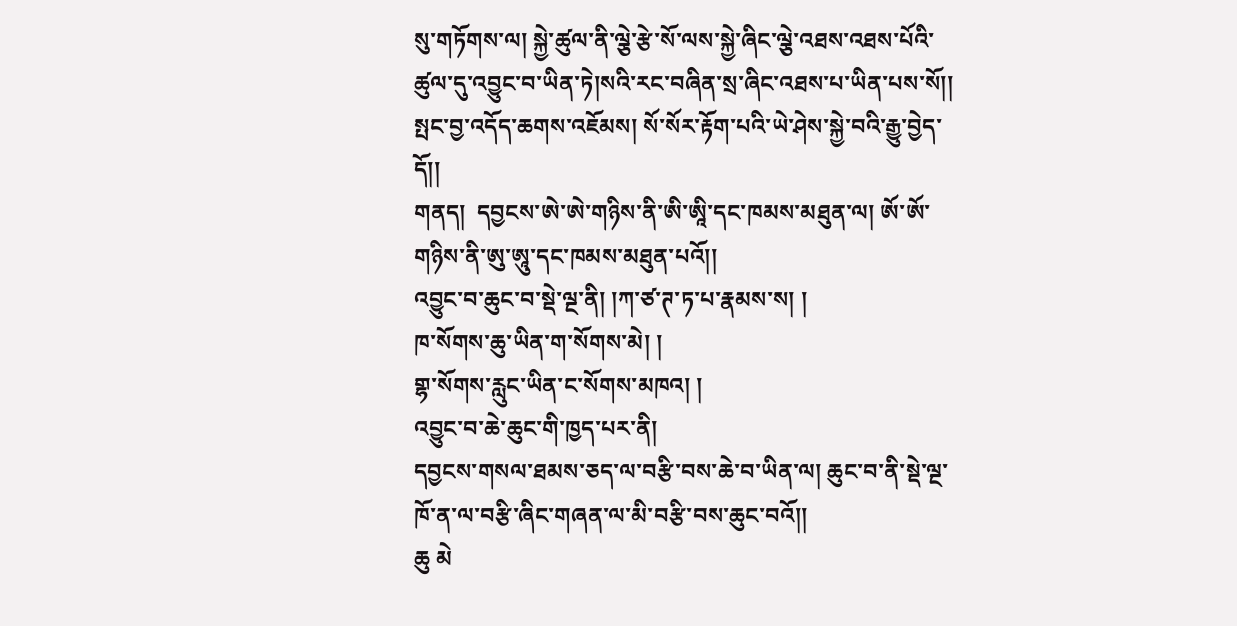སུ་གཏོགས་ལ། སྐྱེ་ཚུལ་ནི་ལྕེ་རྩེ་སོ་ལས་སྐྱེ་ཞིང་ལྕེ་འཐས་འཐས་པོའི་ཚུལ་དུ་འབྱུང་བ་ཡིན་ཏེ།སའི་རང་བཞིན་སྲ་ཞིང་འཐས་པ་ཡིན་པས་སོ།།
སྤང་བྱ་འདོད་ཆགས་འཇོམས། སོ་སོར་རྟོག་པའི་ཡེ་ཤེས་སྐྱེ་བའི་རྒྱུ་བྱེད་དོ།།
གནད།  དབྱངས་ཨེ་ཨེ་གཉིས་ནི་ཨི་ཨཱི་དང་ཁམས་མཐུན་ལ། ཨོ་ཨོ་གཉིས་ནི་ཨུ་ཨཱུ་དང་ཁམས་མཐུན་པའོ།།
འབྱུང་བ་ཆུང་བ་སྡེ་ལྔ་ནི། །ཀ་ཙ་ཊ་ཏ་པ་རྣམས་ས། །
ཁ་སོགས་ཆུ་ཡིན་ག་སོགས་མེ། །
གྷ་སོགས་རླུང་ཡིན་ང་སོགས་མཁའ། །
འབྱུང་བ་ཆེ་ཆུང་གི་ཁྱད་པར་ནི།
དབྱངས་གསལ་ཐམས་ཅད་ལ་བརྩི་བས་ཆེ་བ་ཡིན་ལ། ཆུང་བ་ནི་སྡེ་ལྔ་ཁོ་ན་ལ་བརྩི་ཞིང་གཞན་ལ་མི་བརྩི་བས་ཆུང་བའོ།།
ཆུ མེ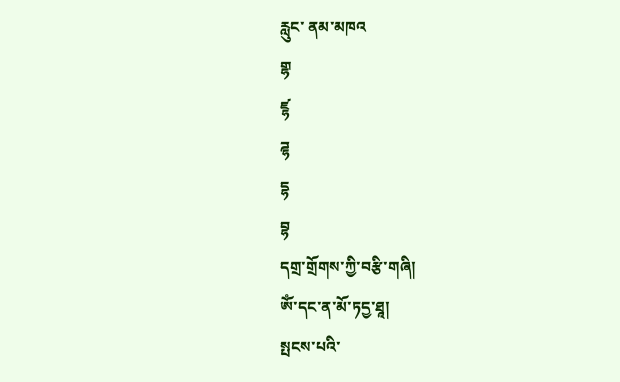རླུང་ ནམ་མཁའ
གྷ
ཛྷ
ཌྷ
དྷ
བྷ
དགྲ་གྲོགས་ཀྱི་བརྩི་གཞི།
ཨོཾ་དང་ན་མོ་ཏདྱ་ཐཱ།
སྤངས་པའི་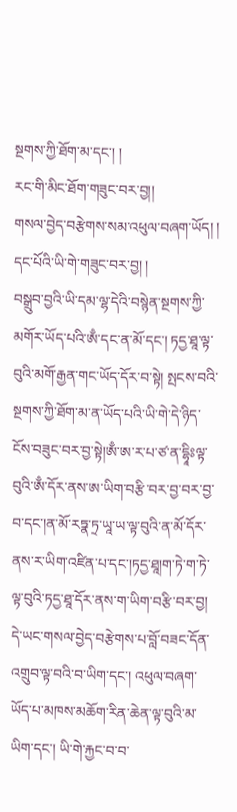སྔགས་ཀྱི་ཐོག་མ་དང་། །
རང་གི་མིང་ཐོག་གཟུང་བར་བྱ།།
གསལ་བྱེད་བརྩེགས་སམ་འཕུལ་བཞག་ཡོད། །
དང་པོའི་ཡི་གེ་གཟུང་བར་བྱ། །
བསྒྲུབ་བྱའི་ཡི་དམ་ལྷ་དེའི་བསྙེན་སྔགས་ཀྱི་མགོར་ཡོད་པའི་ཨྃ་དང་ན་མོ་དང་། ཏདྱ་ཐཱ་ལྟ་བུའི་མགོ་རྒྱན་གང་ཡོད་དོར་བ་སྟེ། སྤངས་བའི་སྔགས་ཀྱི་ཐོག་མ་ན་ཡོད་པའི་ཡི་གེ་དེ་ཉིད་ངོས་བཟུང་བར་བྱ་སྟེ།ཨྃ་ཨ་ར་པ་ཙ་ན་དྷཱིཿལྟ་བུའི་ཨྃ་དོར་ནས་ཨ་ཡིག་བརྩི་བར་བྱ་བར་བྱ་བ་དང་།ན་མོ་རཏྣ་ཏྲ་ཡཱ་ཡ་ལྟ་བུའི་ན་མོ་དོར་ནས་ར་ཡིག་འཛིན་པ་དང་།ཏདྱ་ཐཱ།ག་ཏེ་ག་ཏེ་ལྟ་བུའི་ཏདྱ་ཐཱ་དོར་ནས་ག་ཡིག་བརྩི་བར་བྱ། དེ་ཡང་གསལ་བྱེད་བརྩེགས་པ་བློ་བཟང་དོན་འགྲུབ་ལྟ་བའི་བ་ཡིག་དང་། འཕུལ་བཞག་ཡོད་པ་མཁས་མཆོག་རིན་ཆེན་ལྟ་བུའི་མ་ཡིག་དང་། ཡི་གེ་རྐྱང་བ་བ་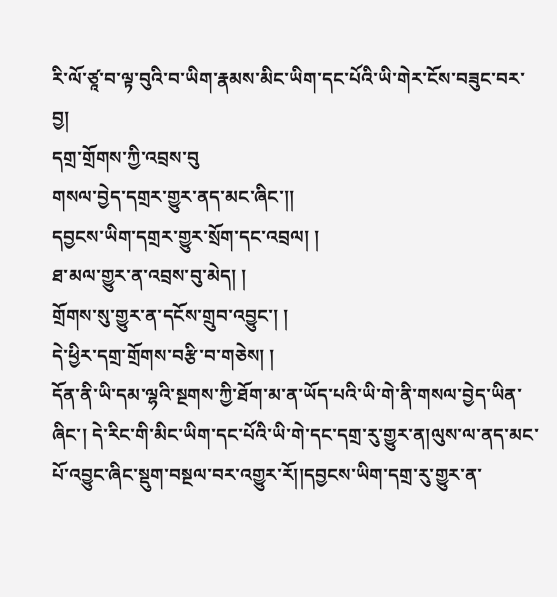རི་ལོ་ཙཱ་བ་ལྟ་བུའི་བ་ཡིག་རྣམས་མིང་ཡིག་དང་པོའི་ཡི་གེར་ངོས་བཟུང་བར་བྱ།
དགྲ་གྲོགས་ཀྱི་འབྲས་བུ
གསལ་བྱེད་དགྲར་གྱུར་ནད་མང་ཞིང་།།
དབྱངས་ཡིག་དགྲར་གྱུར་སྲོག་དང་འབྲལ། །
ཐ་མལ་གྱུར་ན་འབྲས་བུ་མེད། །
གྲོགས་སུ་གྱུར་ན་དངོས་གྲུབ་འབྱུང་། །
དེ་ཕྱིར་དགྲ་གྲོགས་བརྩི་བ་གཅེས། །
དོན་ནི་ཡི་དམ་ལྷའི་སྔགས་ཀྱི་ཐོག་མ་ན་ཡོད་པའི་ཡི་གེ་ནི་གསལ་བྱེད་ཡིན་ཞིང་། དེ་རིང་གི་མིང་ཡིག་དང་པོའི་ཡི་གེ་དང་དགྲ་རུ་གྱུར་ན།ལུས་ལ་ནད་མང་པོ་འབྱུང་ཞིང་སྡུག་བསྔལ་བར་འགྱུར་རོ།།དབྱངས་ཡིག་དགྲ་རུ་གྱུར་ན་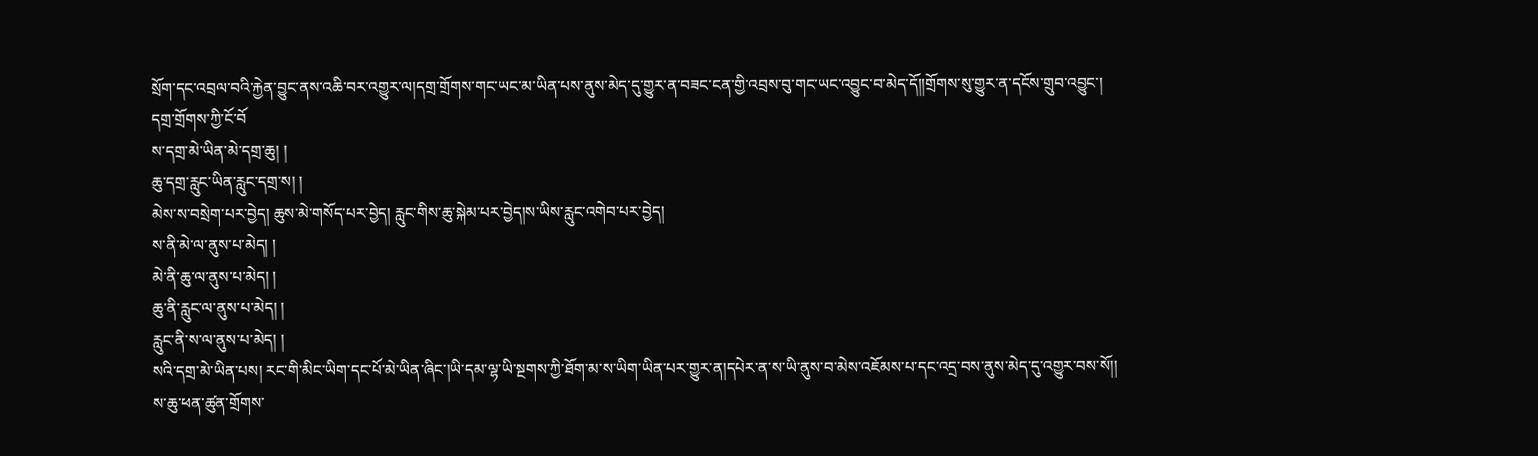སྲོག་དང་འབྲལ་བའི་རྐྱེན་བྱུང་ནས་འཆི་བར་འགྱུར་ལ།དགྲ་གྲོགས་གང་ཡང་མ་ཡིན་པས་ནུས་མེད་དུ་གྱུར་ན་བཟང་ངན་གྱི་འབྲས་བུ་གང་ཡང་འབྱུང་བ་མེད་དོ།།གྲོགས་སུ་གྱུར་ན་དངོས་གྲུབ་འབྱུང་།
དགྲ་གྲོགས་ཀྱི་ངོ་བོ
ས་དགྲ་མེ་ཡིན་མེ་དགྲ་ཆུ། །
ཆུ་དགྲ་རླུང་ཡིན་རླུང་དགྲ་ས། །
མེས་ས་བསྲེག་པར་བྱེད། ཆུས་མེ་གསོད་པར་བྱེད། རླུང་གིས་ཆུ་སྐེམ་པར་བྱེད།ས་ཡིས་རླུང་འགེབ་པར་བྱེད།
ས་ནི་མེ་ལ་ནུས་པ་མེད། །
མེ་ནི་ཆུ་ལ་ནུས་པ་མེད། །
ཆུ་ནི་རླུང་ལ་ནུས་པ་མེད། །
རླུང་ནི་ས་ལ་ནུས་པ་མེད། །
སའི་དགྲ་མེ་ཡིན་པས། རང་གི་མིང་ཡིག་དང་པོ་མེ་ཡིན་ཞིང་།ཡི་དམ་ལྷ་ཡི་སྔགས་ཀྱི་ཐོག་མ་ས་ཡིག་ཡིན་པར་གྱུར་ན།དཔེར་ན་ས་ཡི་ནུས་བ་མེས་འཇོམས་པ་དང་འདྲ་བས་ནུས་མེད་དུ་འགྱུར་བས་སོ།།
ས་ཆུ་ཕན་ཚུན་གྲོགས་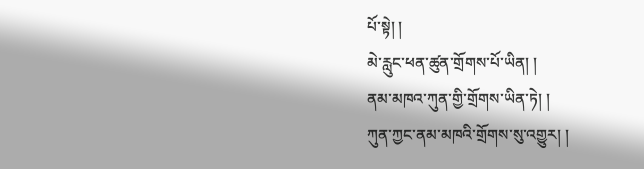པོ་སྟེ། །
མེ་རླུང་ཕན་ཚུན་གྲོགས་པོ་ཡིན། །
ནམ་མཁའ་ཀུན་གྱི་གྲོགས་ཡིན་ཏེ། །
ཀུན་ཀྱང་ནམ་མཁའི་གྲོགས་སུ་འགྱུར། །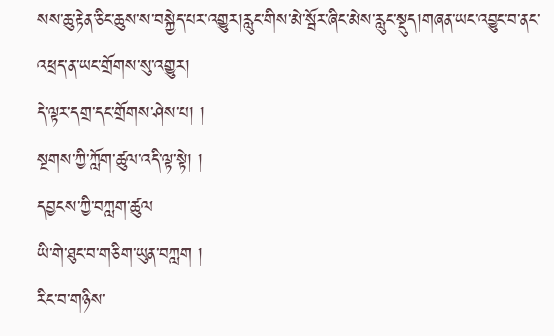སས་ཆུ་རྟེན་ཅིང་ཆུས་ས་བསྐྱེད་པར་འགྱུར།རླུང་གིས་མེ་སྦོར་ཞིང་མེས་རླུང་སྡུད།གཞན་ཡང་འབྱུང་བ་ནང་འཕྲད་ན་ཡང་གྲོགས་སུ་འགྱུར།
དེ་ལྟར་དགྲ་དང་གྲོགས་ཤེས་པ། །
སྔགས་ཀྱི་ཀློག་ཚུལ་འདི་ལྟ་སྟེ། །
དབྱངས་ཀྱི་བཀླག་ཚུལ
ཡི་གེ་ཐུང་བ་གཅིག་ཡུན་བཀླག །
རིང་བ་གཉིས་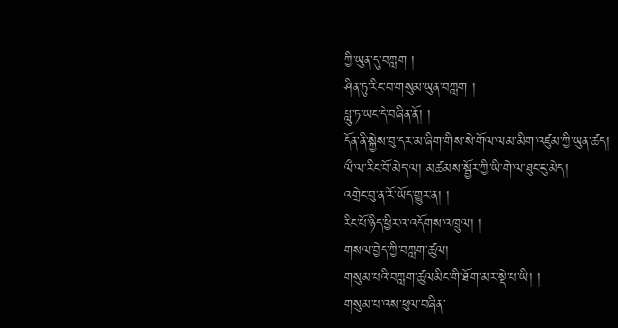ཀྱི་ཡུན་དུ་བཀླག །
ཤིན་ཏུ་རིང་བ་གསུམ་ཡུན་བཀླག །
པླུ་ཏ་ཡང་དེ་བཞིན་ནོ། །
དོན་ནི་སྐྱེས་བུ་དར་མ་ཞིག་གིས་སེ་གོལ་ལམ་མིག་འཛུམ་ཀྱི་ཡུན་ཚད།
ལྀ་ལ་རིང་བོ་མེད་ལ། མཚམས་སྦྱོར་ཀྱི་ཡི་གེ་ལ་ཐུང་ངུ་མེད།
འགྲེང་བུ་ན་རོ་ཡོད་གྱུར་ན། །
རིང་པོ་ཉིད་ཕྱིར་འ་འདོགས་འཁྲུལ། །
གསལ་བྱེད་ཀྱི་བཀླག་ཚུལ།
གསུམ་པའི་བཀླག་ཚུལམིང་གི་ཐོག་མར་སྡེ་པ་ཡི། །
གསུམ་པ་འས་ཕུལ་བཞིན་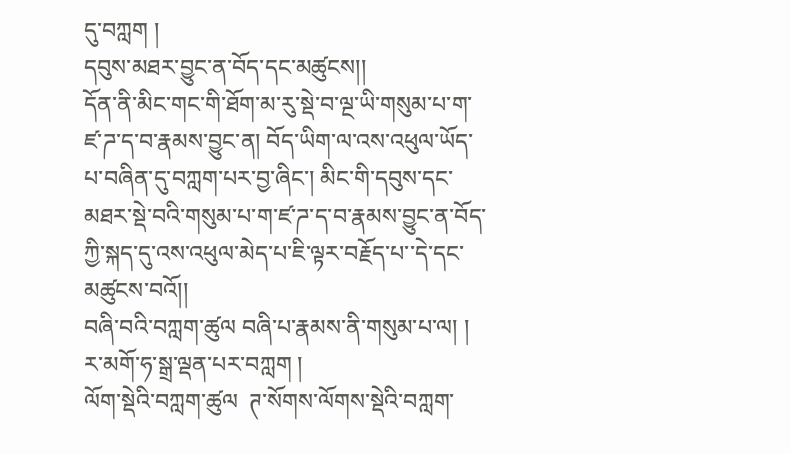དུ་བཀླག །
དབུས་མཐར་བྱུང་ན་བོད་དང་མཚུངས།།
དོན་ནི་མིང་གང་གི་ཐོག་མ་རུ་སྡེ་བ་ལྔ་ཡི་གསུམ་པ་ག་ཛ་ཌ་ད་བ་རྣམས་བྱུང་ན། བོད་ཡིག་ལ་འས་འཕུལ་ཡོད་པ་བཞིན་དུ་བཀླག་པར་བྱ་ཞིང་། མིང་གི་དབུས་དང་མཐར་སྡེ་བའི་གསུམ་པ་ག་ཛ་ཌ་ད་བ་རྣམས་བྱུང་ན་བོད་ཀྱི་སྐད་དུ་འས་འཕུལ་མེད་པ་ཇི་ལྟར་བརྗོད་པ་་དེ་དང་མཚུངས་བའོ།།
བཞི་བའི་བཀླག་ཚུལ བཞི་པ་རྣམས་ནི་གསུམ་པ་ལ། །
ར་མགོ་ཧ་སྒྲ་ལྡན་པར་བཀླག །
ལོག་སྡེའི་བཀླག་ཚུལ  ཊ་སོགས་ལོགས་སྡེའི་བཀླག་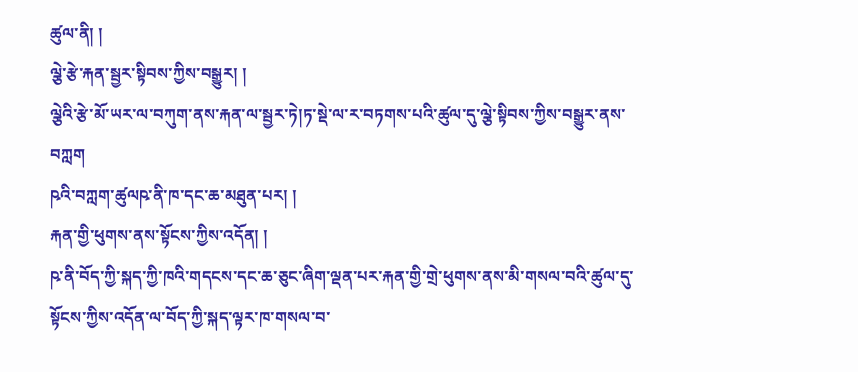ཚུལ་ནི། །
ལྕེ་རྩེ་རྐན་སྦྱར་སྟིབས་ཀྱིས་བསྒྱུར། །
ལྕེའི་རྩེ་མོ་ཡར་ལ་བཀུག་ནས་རྐན་ལ་སྦྱར་ཏེ།ཏ་སྡེ་ལ་ར་བཏགས་པའི་ཚུལ་དུ་ལྕེ་སྟིབས་ཀྱིས་བསྒྱུར་ནས་བཀླག
ཥའི་བཀླག་ཚུལཥ་ནི་ཁ་དང་ཆ་མཐུན་པར། །
རྐན་གྱི་ཕུགས་ནས་སྟོངས་ཀྱིས་འདོན། །
ཥ་ནི་བོད་ཀྱི་སྐད་ཀྱི་ཁའི་གདངས་དང་ཆ་ཅུང་ཞིག་ལྡན་པར་རྐན་གྱི་གྲེ་ཕུགས་ནས་མི་གསལ་བའི་ཚུལ་དུ་སྟོངས་ཀྱིས་འདོན་ལ་བོད་ཀྱི་སྐད་ལྟར་ཁ་གསལ་བ་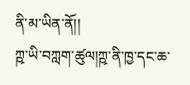ནི་མ་ཡིན་ནོ།།
ཀྵ་ཡི་བཀླག་ཚུལ།ཀྵ་ནི་ཁྱ་དང་ཆ་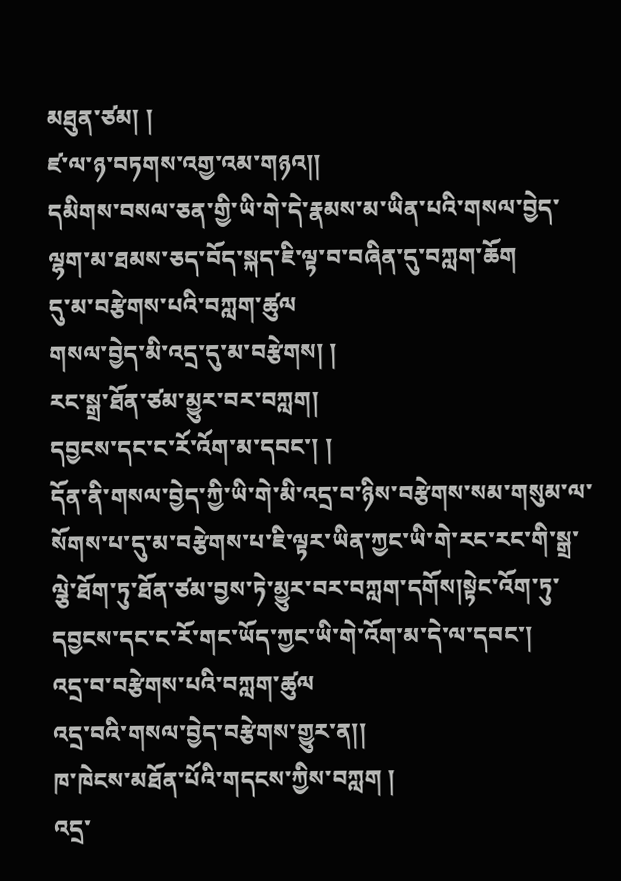མཐུན་ཙམ། །
ཛ་ལ་ཉ་བཏགས་འགྱ་འམ་གཉའ།།
དམིགས་བསལ་ཅན་གྱི་ཡི་གེ་དེ་རྣམས་མ་ཡིན་པའི་གསལ་བྱེད་ལྷག་མ་ཐམས་ཅད་བོད་སྐད་ཇི་ལྟ་བ་བཞིན་དུ་བཀླག་ཆོག
དུ་མ་བརྩེགས་པའི་བཀླག་ཚུལ
གསལ་བྱེད་མི་འདྲ་དུ་མ་བརྩེགས། །
རང་སྒྲ་ཐོན་ཙམ་མྱུར་བར་བཀླག།
དབྱངས་དང་ང་རོ་འོག་མ་དབང་། །
དོན་ནི་གསལ་བྱེད་ཀྱི་ཡི་གེ་མི་འདྲ་བ་ཉིས་བརྩེགས་སམ་གསུམ་ལ་སོགས་པ་དུ་མ་བརྩེགས་པ་ཇི་ལྟར་ཡིན་ཀྱང་ཡི་གེ་རང་རང་གི་སྒྲ་ལྕེ་ཐོག་ཏུ་ཐོན་ཙམ་བྱས་ཏེ་མྱུར་བར་བཀླག་དགོས།སྟེང་འོག་ཏུ་དབྱངས་དང་ང་རོ་གང་ཡོད་ཀྱང་ཡི་གེ་འོག་མ་དེ་ལ་དབང་།
འདྲ་བ་བརྩེགས་པའི་བཀླག་ཚུལ
འདྲ་བའི་གསལ་བྱེད་བརྩེགས་གྱུར་ན།།
ཁ་ཁེངས་མཐོན་པོའི་གདངས་ཀྱིས་བཀླག །
འདྲ་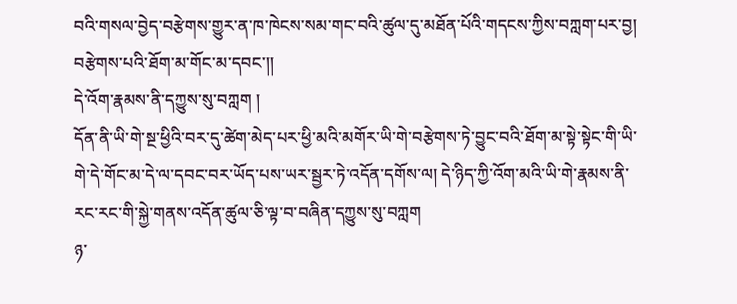བའི་གསལ་བྱེད་བརྩེགས་གྱུར་ན་ཁ་ཁེངས་སམ་གང་བའི་ཚུལ་དུ་མཐོན་པོའི་གདངས་ཀྱིས་བཀླག་པར་བྱ།
བརྩེགས་པའི་ཐོག་མ་གོང་མ་དབང་།།
དེ་འོག་རྣམས་ནི་དཀྱུས་སུ་བཀླག །
དོན་ནི་ཡི་གེ་སྔ་ཕྱིའི་བར་དུ་ཚེག་མེད་པར་ཕྱི་མའི་མགོར་ཡི་གེ་བརྩེགས་ཏེ་བྱུང་བའི་ཐོག་མ་སྟེ་སྟེང་གི་ཡི་གེ་དེ་གོང་མ་དེ་ལ་དབང་བར་ཡོད་པས་ཡར་སྦྱར་ཏེ་འདོན་དགོས་ལ། དེ་ཉིད་ཀྱི་འོག་མའི་ཡི་གེ་རྣམས་ནི་རང་རང་གི་སྐྱེ་གནས་འདོན་ཚུལ་ཅི་ལྟ་བ་བཞིན་དཀྱུས་སུ་བཀླག
ཉ་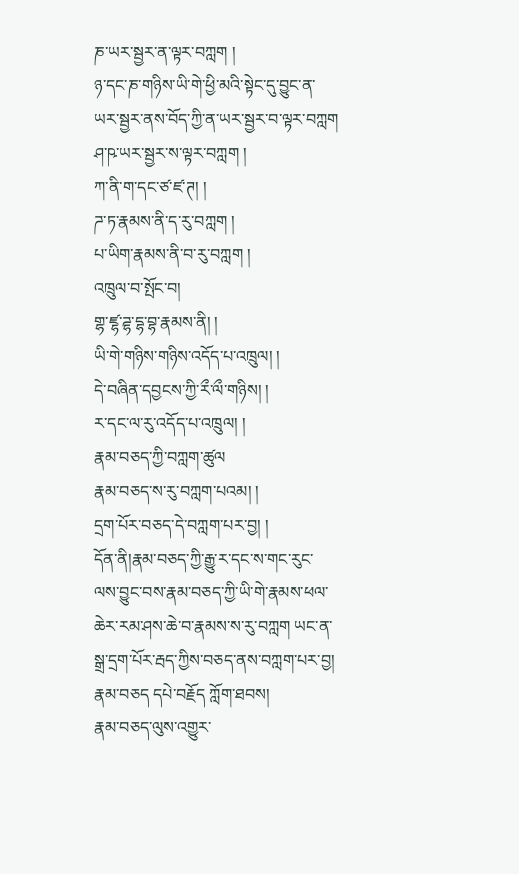ཎ་ཡར་སྦྱར་ན་ལྟར་བཀླག །
ཉ་དང་ཎ་གཉིས་ཡི་གེ་ཕྱི་མའི་སྟེང་དུ་བྱུང་ན་ཡར་སྦྱར་ནས་བོད་ཀྱི་ན་ཡར་སྦྱར་བ་ལྟར་བཀླག
ཤ་ཥ་ཡར་སྦྱར་ས་ལྟར་བཀླག །
ཀ་ནི་ག་དང་ཙ་ཛ་ཊ། །
ཌ་ཏ་རྣམས་ནི་ད་རུ་བཀླག །
པ་ཡིག་རྣམས་ནི་བ་རུ་བཀླག །
འཁྲུལ་བ་སྤོང་བ།
གྷ་ཛྷ་ཌྷ་དྷ་བྷ་རྣམས་ནི། །
ཡི་གེ་གཉིས་གཉིས་འདོད་པ་འཁྲུལ། །
དེ་བཞིན་དབྱངས་ཀྱི་རྀ་ལྀ་གཉིས། །
ར་དང་ལ་རུ་འདོད་པ་འཁྲུལ། །
རྣམ་བཅད་ཀྱི་བཀླག་ཚུལ
རྣམ་བཅད་ས་རུ་བཀླག་པའམ། །
དྲག་པོར་བཅད་དེ་བཀླག་པར་བྱ། །
དོན་ནི།རྣམ་བཅད་ཀྱི་རྒྱུ་ར་དང་ས་གང་རུང་ལས་བྱུང་བས་རྣམ་བཅད་ཀྱི་ཡི་གེ་རྣམས་ཕལ་ཆེར་རམ་ཤས་ཆེ་བ་རྣམས་ས་རུ་བཀླག ཡང་ན་སྒྲ་དྲག་པོར་རྦད་ཀྱིས་བཅད་ནས་བཀླག་པར་བྱ།
རྣམ་བཅད དཔེ་བརྗོད ཀློག་ཐབས།
རྣམ་བཅད་ལུས་འགྱུར་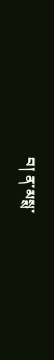བ། ན་མསྶ་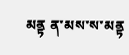མནྟ ན་མས་ས་མནྟ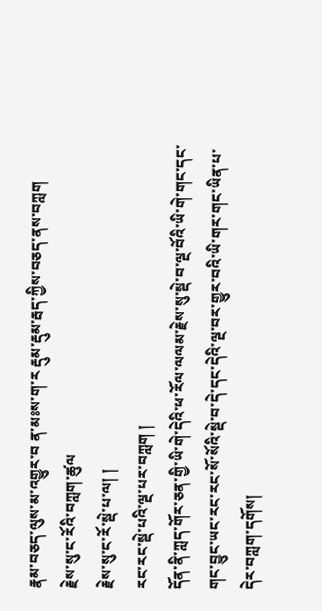རྣམ་བཅད་ལུས་མ་འགྱུར་བ ན་མཿས་ག་ར རྡུམ་རྡུམ་རྦད་ཀྱིས་བཅད་ནས་བཀླག
རྗེས་སུ་ང་རོའི་བཀླག་ཚུལ
རྗེས་སུ་ང་རོ་སྡེ་པ་ལ། །
རང་རང་སྡེ་པའི་ལྔ་པར་བཀླག །
དོན་ནི་ཀླད་གོར་ཅན་གྱི་ཡི་གེ་དེའི་ཕ་རོལ་ལལམ་རྗེས་སུ་སྡེ་བ་ལྔ་བོའི་ཡི་གེ་གང་དང་གང་བྱུང་ཡང་རང་རང་སོ་སོའི་སྡེ་བ་དེ་དང་དེའི་ལྔ་བར་གྱུར་བའི་ཡི་གར་གང་ཡིན་པ་དེར་བཀླག་དགོས།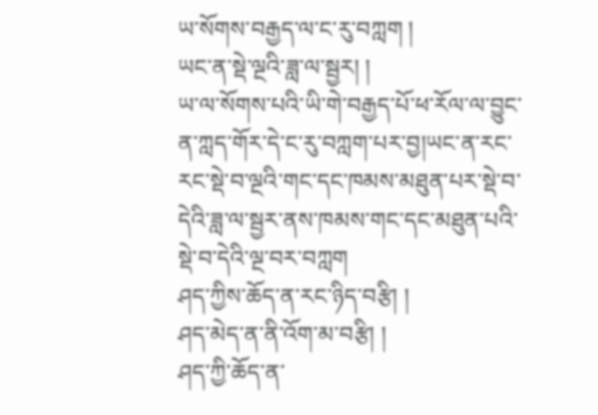ཡ་སོགས་བརྒྱད་ལ་ང་རུ་བཀླག །
ཡང་ན་སྡེ་ལྔའི་ཟླ་ལ་སྦྱར། །
ཡ་ལ་སོགས་པའི་ཡི་གེ་བརྒྱད་པོ་ཕ་རོལ་ལ་བྱུང་ན་ཀླད་གོར་དེ་ང་རུ་བཀླག་པར་བྱ།ཡང་ན་རང་རང་སྡེ་བ་ལྔའི་གང་དང་ཁམས་མཐུན་པར་སྡེ་བ་དེའི་ཟླ་ལ་སྦྱར་ནས་ཁམས་གང་དང་མཐུན་པའི་སྡེ་བ་དེའི་ལྔ་བར་བཀླག
ཤད་ཀྱིས་ཆོད་ན་རང་ཉིད་བརྩི། །
ཤད་མེད་ན་ནི་འོག་མ་བརྩི། །
ཤད་ཀྱི་ཆོད་ན་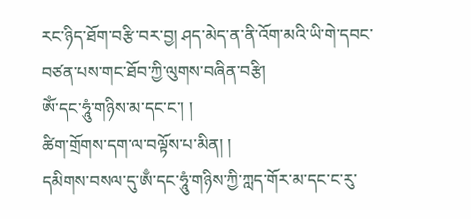རང་ཉིད་ཐོག་བརྩི་བར་བྱ། ཤད་མེད་ན་ནི་འོག་མའི་ཡི་གེ་དབང་བཙན་པས་གང་ཐོབ་ཀྱི་ལུགས་བཞིན་བརྩི།
ཨོཾ་དང་ཧཱུཾ་གཉིས་མ་དང་ང་། །
ཚིག་གྲོགས་དག་ལ་བལྟོས་པ་མིན། །
དམིགས་བསལ་དུ་ཨྃ་དང་ཧཱུཾ་གཉིས་ཀྱི་ཀླད་གོར་མ་དང་ང་རུ་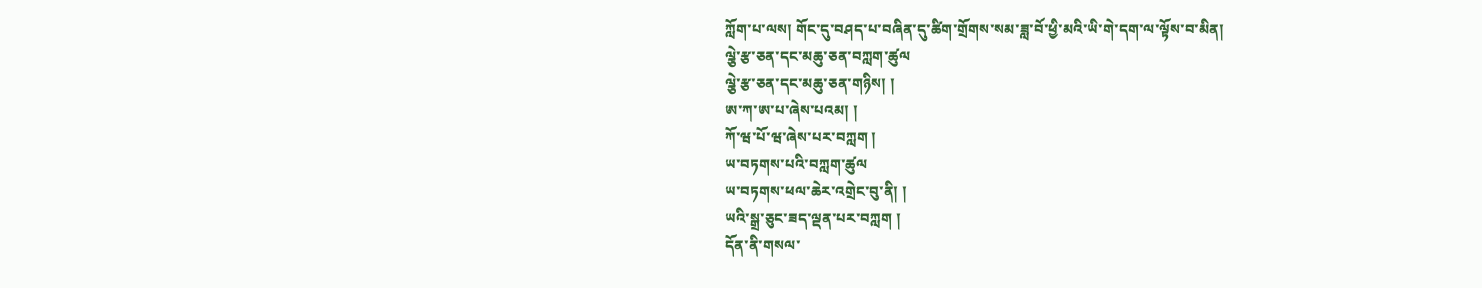ཀློག་པ་ལས། གོང་དུ་བཤད་པ་བཞིན་དུ་ཚིག་གྲོགས་སམ་ཟླ་བོ་ཕྱི་མའི་ཡི་གེ་དག་ལ་ལྟོས་བ་མིན།
ལྕེ་རྩ་ཅན་དང་མཆུ་ཅན་བཀླག་ཚུལ
ལྕེ་རྩ་ཅན་དང་མཆུ་ཅན་གཉིས། །
ཨ་ཀ་ཨ་པ་ཞེས་པའམ། །
ཀོ་ཝ་པོ་ཝ་ཞེས་པར་བཀླག །
ཡ་བཏགས་པའི་བཀླག་ཚུལ
ཡ་བཏགས་ཕལ་ཆེར་འགྲེང་བུ་ནི། །
ཡའི་སྒྲ་ཅུང་ཟད་ལྡན་པར་བཀླག །
དོན་ནི་གསལ་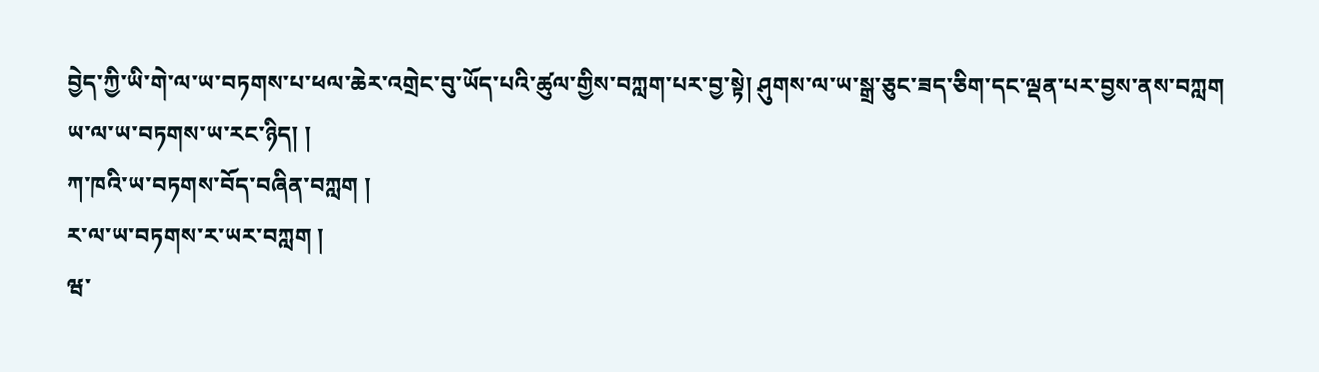བྱེད་ཀྱི་ཡི་གེ་ལ་ཡ་བཏགས་པ་ཕལ་ཆེར་འགྲེང་བུ་ཡོད་པའི་ཚུལ་གྱིས་བཀླག་པར་བྱ་སྟེ། ཤུགས་ལ་ཡ་སྒྲ་ཅུང་ཟད་ཅིག་དང་ལྡན་པར་བྱས་ནས་བཀླག
ཡ་ལ་ཡ་བཏགས་ཡ་རང་ཉིད། །
ཀ་ཁའི་ཡ་བཏགས་བོད་བཞིན་བཀླག །
ར་ལ་ཡ་བཏགས་ར་ཡར་བཀླག །
ཝ་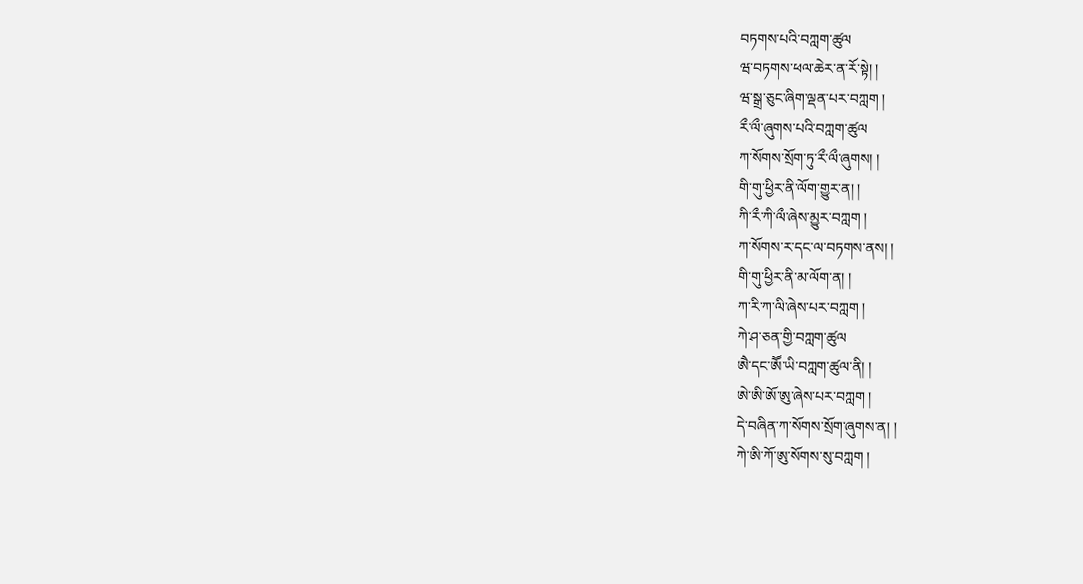བཏགས་པའི་བཀླག་ཚུལ
ཝ་བཏགས་ཕལ་ཆེར་ན་རོ་སྟེ། །
ཝ་སྒྲ་ཅུང་ཞིག་ལྡན་པར་བཀླག །
རྀ་ལྀ་ཞུགས་པའི་བཀླག་ཚུལ
ཀ་སོགས་སྲོག་ཏུ་རྀ་ལྀ་ཞུགས། །
གི་གུ་ཕྱིར་ནི་ལོག་གྱུར་ན། །
ཀི་རྀ་ཀི་ལྀ་ཞེས་མྱུར་བཀླག །
ཀ་སོགས་ར་དང་ལ་བཏགས་ནས། །
གི་གུ་ཕྱིར་ནི་མ་ལོག་ན། །
ཀ་རི་ཀ་ལི་ཞེས་པར་བཀླག །
ཀེ་ཤ་ཅན་གྱི་བཀླག་ཚུལ
ཨཻ་དང་ཨཽ་ཡི་བཀླག་ཚུལ་ནི། །
ཨེ་ཨི་ཨོ་ཨུ་ཞེས་པར་བཀླག །
དེ་བཞིན་ཀ་སོགས་སྲོག་ཞུགས་ན། །
ཀེ་ཨི་ཀོ་ཨུ་སོགས་སུ་བཀླག །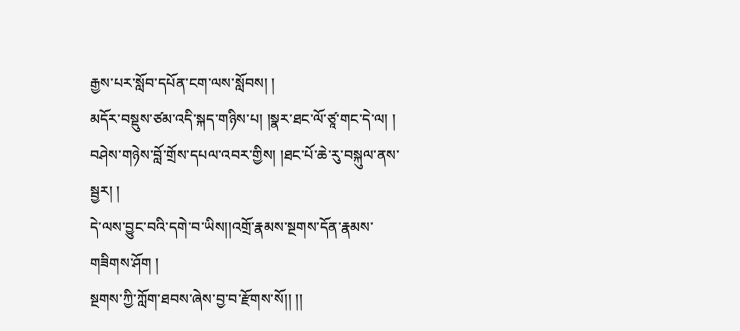རྒྱས་པར་སློབ་དཔོན་ངག་ལས་སློབས། །
མདོར་བསྡུས་ཙམ་འདི་སྐད་གཉིས་པ། །སྣར་ཐང་ལོ་ཙཱ་གང་དེ་ལ། །
བཤེས་གཉེས་བློ་གྲོས་དཔལ་འབར་གྱིས། །ཐང་པོ་ཆེ་རུ་བསྐུལ་ནས་སྦྱར། །
དེ་ལས་བྱུང་བའི་དགེ་བ་ཡིས།།འགྲོ་རྣམས་སྔགས་དོན་རྣམས་གཟིགས་ཤོག །
སྔགས་ཀྱི་ཀློག་ཐབས་ཞེས་བྱ་བ་རྫོགས་སོ།། །།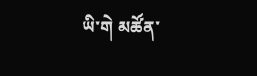ཡི་གེ མཚོན་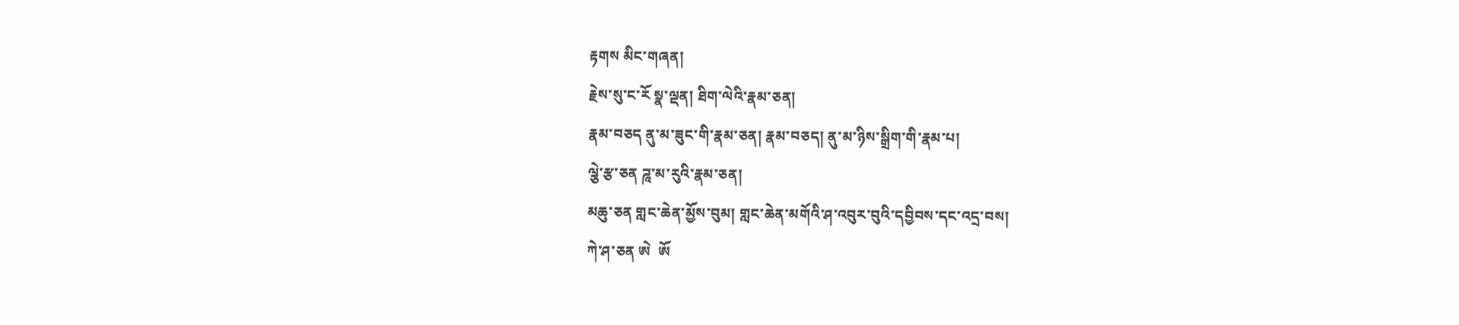རྟགས མིང་གཞན།
རྗེས་སུ་ང་རོ སྣ་ལྡན། ཐིག་ལེའི་རྣམ་ཅན།
རྣམ་བཅད ནུ་མ་ཟུང་གི་རྣམ་ཅན། རྣམ་བཅད། ནུ་མ་ཉིས་སྒྲིག་གི་རྣམ་པ།
ལྕེ་རྩ་ཅན ཌཱ་མ་རུའི་རྣམ་ཅན།
མཆུ་ཅན གླང་ཆེན་མྱོས་བུམ། གླང་ཆེན་མགོའི་ཤ་འབུར་བུའི་དབྱིབས་དང་འདྲ་བས།
ཀེ་ཤ་ཅན ཨེ  ཨོ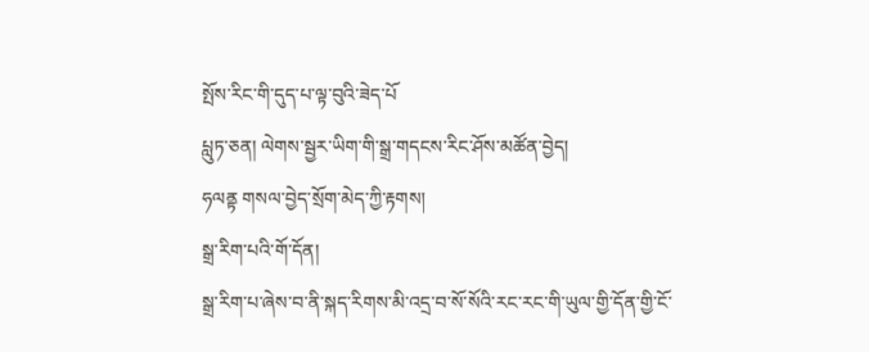སྤོས་རིང་གི་དུད་པ་ལྟ་བུའི་ཟེད་པོ
པླུཏ་ཅན། ལེགས་སྦྱར་ཡིག་གི་སྒྲ་གདངས་རིང་ཤོས་མཚོན་བྱེད།
ཧལནྟ གསལ་བྱེད་སྲོག་མེད་ཀྱི་རྟགས།
སྒྲ་རིག་པའི་གོ་དོན།
སྒྲ་རིག་པ་ཞེས་བ་ནི་སྐད་རིགས་མི་འདྲ་བ་སོ་སོའི་རང་རང་གི་ཡུལ་གྱི་དོན་གྱི་ངོ་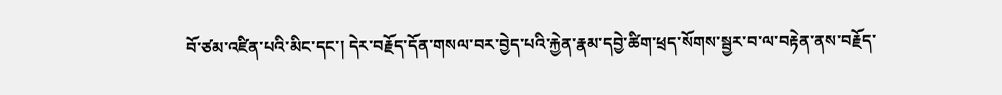བོ་ཙམ་འཛིན་པའི་མིང་དང་། དེར་བརྗོད་དོན་གསལ་བར་བྱེད་པའི་རྐྱེན་རྣམ་དབྱེ་ཚིག་ཕྲད་སོགས་སྦྱར་བ་ལ་བརྟེན་ནས་བརྗོད་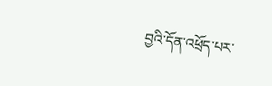བྱའི་དོན་འཕྲོད་པར་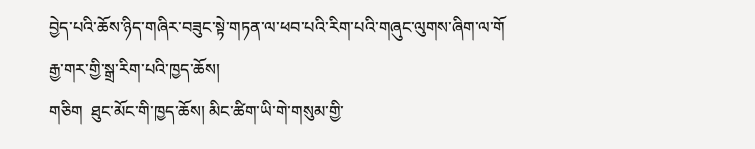བྱེད་པའི་ཆོས་ཉིད་གཞིར་བཟུང་སྟེ་གཏན་ལ་ཕབ་པའི་རིག་པའི་གཞུང་ལུགས་ཞིག་ལ་གོ
རྒྱ་གར་གྱི་སྒྲ་རིག་པའི་ཁྱད་ཆོས།
གཅིག  ཐུང་མོང་གི་ཁྱད་ཆོས། མིང་ཚིག་ཡི་གེ་གསུམ་གྱི་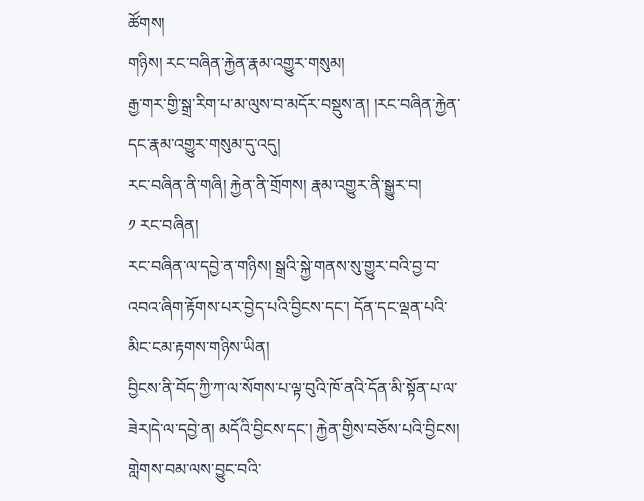ཚོགས།
གཉིས། རང་བཞིན་རྐྱེན་རྣམ་འགྱུར་གསུམ།
རྒྱ་གར་གྱི་སྒྲ་རིག་པ་མ་ལུས་བ་མདོར་བསྡུས་ན། །རང་བཞིན་རྐྱེན་དང་རྣམ་འགྱུར་གསུམ་དུ་འདུ།
རང་བཞིན་ནི་གཞི། རྐྱེན་ནི་གྲོགས། རྣམ་འགྱུར་ནི་སྒྱུར་བ།
༡ རང་བཞིན།
རང་བཞིན་ལ་དབྱེ་ན་གཉིས། སྒྲའི་སྐྱེ་གནས་སུ་གྱུར་བའི་བྱ་བ་འབའ་ཞིག་རྟོགས་པར་བྱེད་པའི་བྱིངས་དང་། དོན་དང་ལྡན་པའི་མིང་ངམ་རྟགས་གཉིས་ཡིན།
བྱིངས་ནི་བོད་ཀྱི་ཀ་ལ་སོགས་པ་ལྟ་བུའི་ཁོ་ནའི་དོན་མི་སྟོན་པ་ལ་ཟེར།དེ་ལ་དབྱེ་ན། མདོའི་བྱིངས་དང་། རྐྱེན་གྱིས་བཅོས་པའི་བྱིངས།
གླེགས་བམ་ལས་བྱུང་བའི་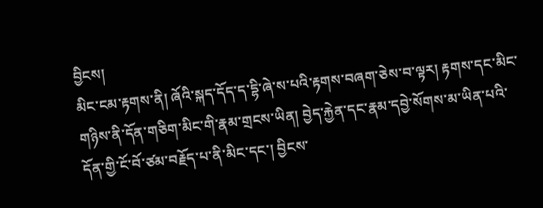བྱིངས།
མིང་ངམ་རྟགས་ནི། ཞོའི་སྐད་དོད་ད་དྷི་ཞེ་ས་པའི་རྟགས་བཞག་ཅེས་བ་ལྟར། རྟགས་དང་མིང་གཉིས་ནི་དོན་གཅིག་མིང་གི་རྣམ་གྲངས་ཡིན། བྱེད་རྐྱེན་དང་རྣམ་དབྱེ་སོགས་མ་ཡིན་པའི་དོན་གྱི་ངོ་བོ་ཙམ་བརྗོད་པ་ནི་མིང་དང་། བྱིངས་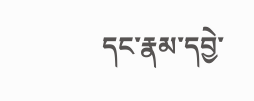དང་རྣམ་དབྱེ་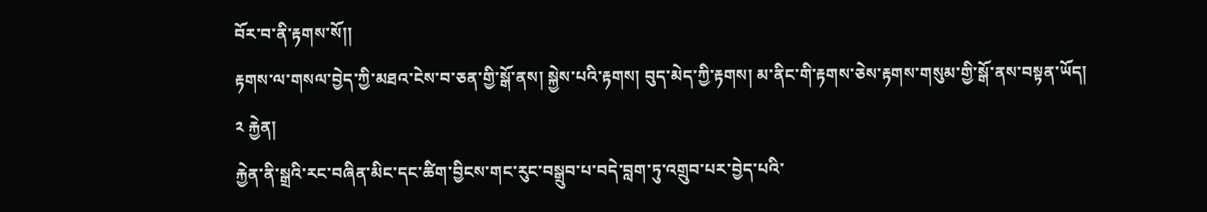བོར་བ་ནི་རྟགས་སོ།།
རྟགས་ལ་གསལ་བྱེད་ཀྱི་མཐའ་ངེས་བ་ཅན་གྱི་སྒོ་ནས། སྐྱེས་པའི་རྟགས། བུད་མེད་ཀྱི་རྟགས། མ་ནིང་གི་རྟགས་ཅེས་རྟགས་གསུམ་གྱི་སྒོ་ནས་བསྟན་ཡོད།
༢ རྐྱེན།
རྐྱེན་ནི་སྒྲའི་རང་བཞིན་མིང་དང་ཚིག་བྱིངས་གང་རུང་བསྒྲུབ་པ་བདེ་བླག་ཏུ་འགྲུབ་པར་བྱེད་པའི་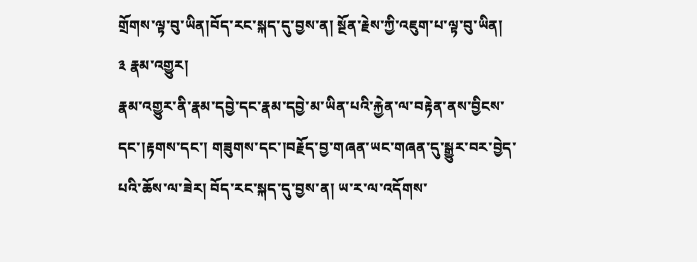གྲོགས་ལྟ་བུ་ཡིན།བོད་རང་སྐད་དུ་བྱས་ན། སྔོན་རྗེས་ཀྱི་འཇུག་པ་ལྟ་བུ་ཡིན།
༣ རྣམ་འགྱུར།
རྣམ་འགྱུར་ནི་རྣམ་དབྱེ་དང་རྣམ་དབྱེ་མ་ཡིན་པའི་རྐྱེན་ལ་བརྟེན་ནས་བྱིངས་དང་།རྟགས་དང་། གཟུགས་དང་།བརྗོད་བྱ་གཞན་ཡང་གཞན་དུ་སྒྱུར་བར་བྱེད་པའི་ཆོས་ལ་ཟེར། བོད་རང་སྐད་དུ་བྱས་ན། ཡ་ར་ལ་འདོགས་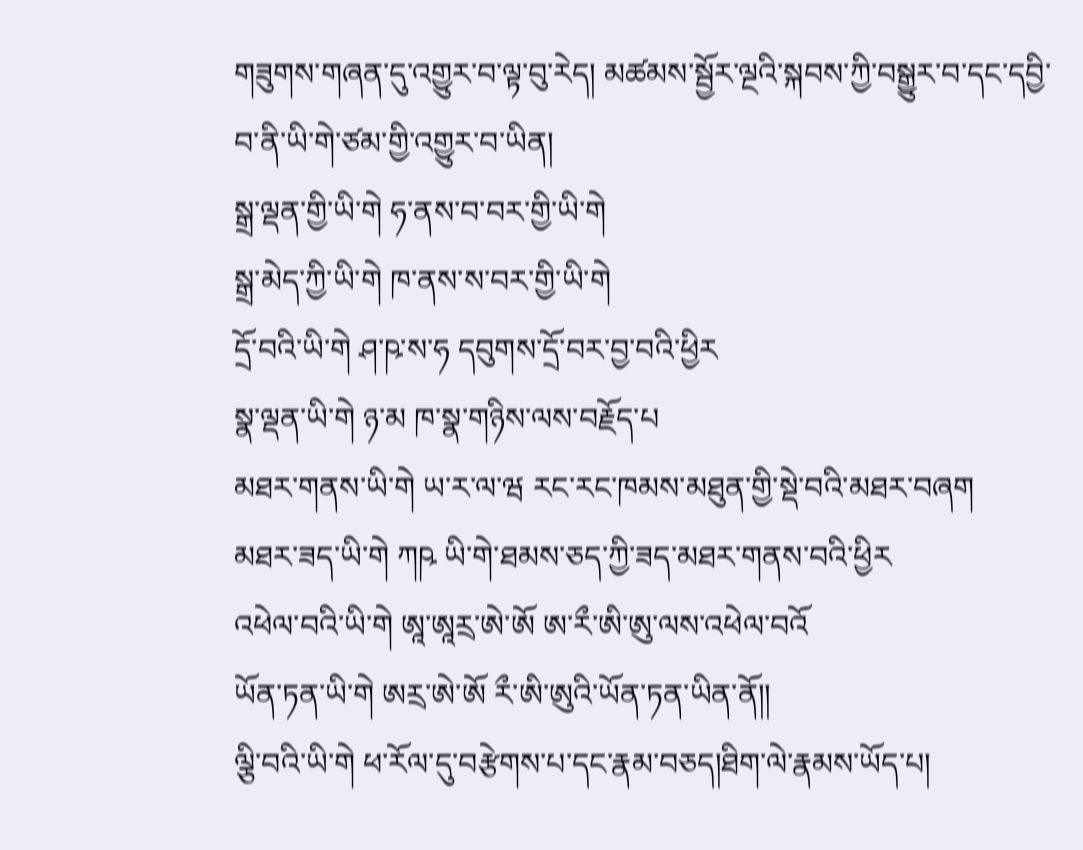གཟུགས་གཞན་དུ་འགྱུར་བ་ལྟ་བུ་རེད། མཚམས་སྦྱོར་ལྔའི་སྐབས་ཀྱི་བསྒྱུར་བ་དང་དབྱི་བ་ནི་ཡི་གེ་ཙམ་གྱི་འགྱུར་བ་ཡིན།
སྒྲ་ལྡན་གྱི་ཡི་གེ ཧ་ནས་བ་བར་གྱི་ཡི་གེ
སྒྲ་མེད་ཀྱི་ཡི་གེ ཁ་ནས་ས་བར་གྱི་ཡི་གེ
དྲོ་བའི་ཡི་གེ ཤ་ཥ་ས་ཧ དབུགས་དྲོ་བར་བྱ་བའི་ཕྱིར
སྣ་ལྡན་ཡི་གེ ཉ་མ ཁ་སྣ་གཉིས་ལས་བརྗོད་པ
མཐར་གནས་ཡི་གེ ཡ་ར་ལ་ཝ རང་རང་ཁམས་མཐུན་གྱི་སྡེ་བའི་མཐར་བཞག
མཐར་ཟད་ཡི་གེ ཀཥ ཡི་གེ་ཐམས་ཅད་ཀྱི་ཟད་མཐར་གནས་བའི་ཕྱིར
འཕེལ་བའི་ཡི་གེ ཨཱ་ཨཱརྲ་ཨེ་ཨོ ཨ་རྀ་ཨི་ཨུ་ལས་འཕེལ་བའོ
ཡོན་ཏན་ཡི་གེ ཨརྲ་ཨེ་ཨོ རྀ་ཨི་ཨུའི་ཡོན་ཏན་ཡིན་ནོ།།
ལྕི་བའི་ཡི་གེ ཕ་རོལ་དུ་བརྩེགས་པ་དང་རྣམ་བཅད།ཐིག་ལེ་རྣམས་ཡོད་པ།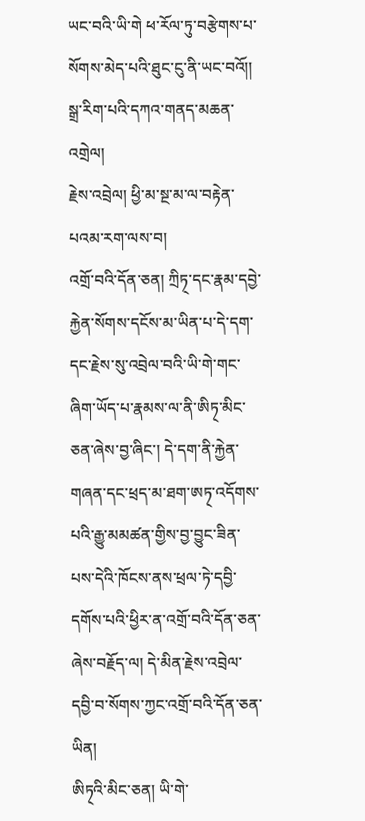ཡང་བའི་ཡི་གེ ཕ་རོལ་ཏུ་བརྩེགས་པ་སོགས་མེད་པའི་ཐུང་ངུ་ནི་ཡང་བའོ།།
སྒྲ་རིག་པའི་དཀའ་གནད་མཆན་འགྲེལ།
རྗེས་འབྲེལ། ཕྱི་མ་སྔ་མ་ལ་བརྟེན་པའམ་རག་ལས་བ།
འགྲོ་བའི་དོན་ཅན། ཀྲིཏ྄་དང་རྣམ་དབྱེ་རྐྱེན་སོགས་དངོས་མ་ཡིན་པ་དེ་དག་དང་རྗེས་སུ་འབྲེལ་བའི་ཡི་གེ་གང་ཞིག་ཡོད་པ་རྣམས་ལ་ནི་ཨིཏ྄་མིང་ཅན་ཞེས་བྱ་ཞིང་། དེ་དག་ནི་རྐྱེན་གཞན་དང་ཕྲད་མ་ཐག་ཨཏ྄་འདོགས་པའི་རྒྱུ་མམཚན་གྱིས་བྱ་བྱུང་ཟིན་པས་དེའི་ཁོངས་ནས་ཕྲལ་ཏེ་དབྱི་དགོས་པའི་ཕྱིར་ན་འགྲོ་བའི་དོན་ཅན་ཞེས་བརྗོད་ལ། དེ་མིན་རྗེས་འབྲེལ་དབྱི་བ་སོགས་ཀྱང་འགྲོ་བའི་དོན་ཅན་ཡིན།
ཨིཏ྄འི་མིང་ཅན། ཡི་གེ་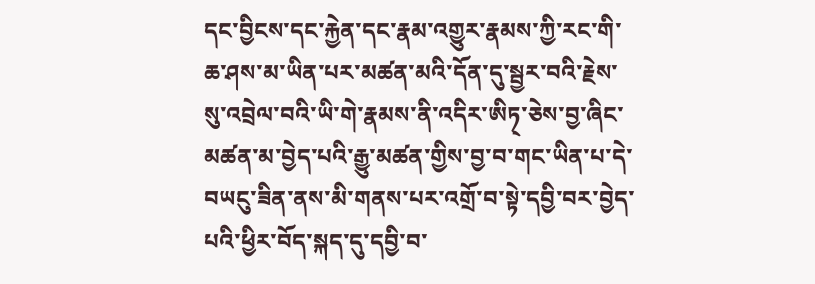དང་བྱིངས་དང་རྐྱེན་དང་རྣམ་འགྱུར་རྣམས་ཀྱི་རང་གི་ཆ་ཤས་མ་ཡིན་པར་མཚན་མའི་དོན་དུ་སྦྱར་བའི་རྗེས་སུ་འབྲེལ་བའི་ཡི་གེ་རྣམས་ནི་འདིར་ཨིཏ྄་ཅེས་བྱ་ཞིང་མཚན་མ་བྱེད་པའི་རྒྱུ་མཚན་གྱིས་བྱ་བ་གང་ཡིན་པ་དེ་བཡངུ་ཟིན་ནས་མི་གནས་པར་འགྲོ་བ་སྟེ་དབྱི་བར་བྱེད་པའི་ཕྱིར་བོད་སྐད་དུ་དབྱི་བ་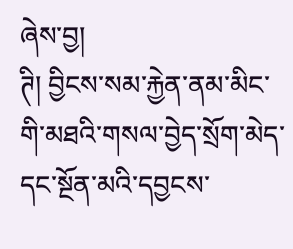ཞེས་བྱ།
ཊི། བྱིངས་སམ་རྐྱེན་ནམ་མིང་གི་མཐའི་གསལ་བྱེད་སྲོག་མེད་དང་སྔོན་མའི་དབྱངས་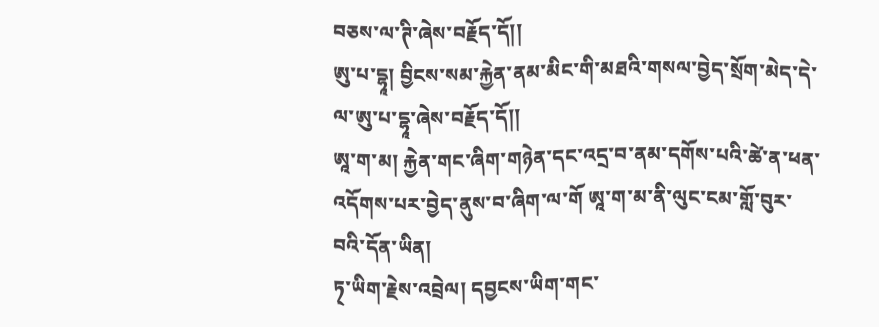བཅས་ལ་ཊི་ཞེས་བརྗོད་དོ།།
ཨུ་པ་དྷཱ། བྱིངས་སམ་རྐྱེན་ནམ་མིང་གི་མཐའི་གསལ་བྱེད་སྲོག་མེད་དེ་ལ་ཨུ་པ་དྷཱ་ཞེས་བརྗོད་དོ།།
ཨཱ་ག་མ། རྐྱེན་གང་ཞིག་གཉེན་དང་འདྲ་བ་ནམ་དགོས་པའི་ཚེ་ན་ཕན་འདོགས་པར་བྱེད་ནུས་བ་ཞིག་ལ་གོ ཨཱ་ག་མ་ནི་ལུང་ངམ་གློ་བུར་བའི་དོན་ཡིན།
ཏ྄་ཡིག་རྗེས་འབྲེལ། དབྱངས་ཡིག་གང་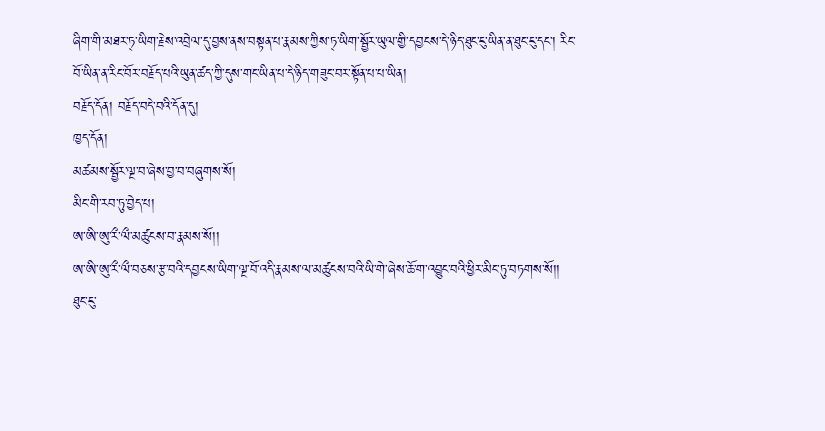ཞིག་གི་མཐར་ཏ྄་ཡིག་རྗེས་འབྲེལ་དུ་བྱས་ནས་བསྟན་པ་རྣམས་ཀྱིས་ཏ྄་ཡིག་སྦྱོར་ཡུལ་གྱི་དབྱངས་དེ་ཉིད་ཐུང་ངུ་ཡིན་ན་ཐུང་ངུ་དང་། རིང་བོ་ཡིན་ན་རིང་བོར་བརྗོད་པའི་ཡུན་ཚད་ཀྱི་དུས་གང་ཡིན་པ་དེ་ཉིད་གཟུང་བར་སྟོན་པ་པ་ཡིན།
བརྗོད་དོན། བརྗོད་བདེ་བའི་དོན་དུ།
ཁྱད་དོན།
མཚམས་སྦྱོར་ལྔ་བ་ཞེས་བྱ་བ་བཞུགས་སོ།
མིང་གི་རབ་ཏུ་བྱེད་པ།
ཨ་ཨི་ཨུ་རྀ་ལྀ་མཚུངས་བ་རྣམས་སོ།།
ཨ་ཨི་ཨུ་རྀ་ལྀ་བཅས་རྩ་བའི་དབྱངས་ཡིག་ལྔ་བོ་འདི་རྣམས་ལ་མཚུངས་བའི་ཡི་གེ་ཞེས་ཆོ་ག་འབྱུང་བའི་ཕྱིར་མིང་ཏུ་བཏགས་སོ།།
ཐུང་ངུ་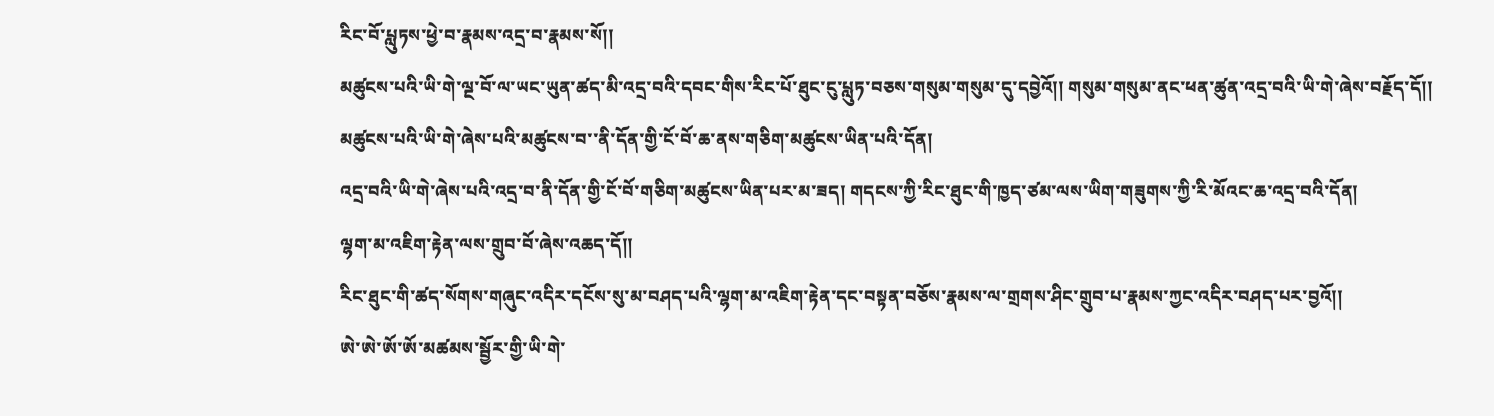རིང་བོ་པླུཏས་ཕྱེ་བ་རྣམས་འདྲ་བ་རྣམས་སོ།།
མཚུངས་པའི་ཡི་གེ་ལྔ་བོ་ལ་ཡང་ཡུན་ཚད་མི་འདྲ་བའི་དབང་གིས་རིང་པོ་ཐུང་ངུ་པླུཏ་བཅས་གསུམ་གསུམ་དུ་དབྱེའོ།། གསུམ་གསུམ་ནང་ཕན་ཚུན་འདྲ་བའི་ཡི་གེ་ཞེས་བརྗོད་དོ།།
མཚུངས་པའི་ཡི་གེ་ཞེས་པའི་མཚུངས་བ་་ནི་དོན་གྱི་ངོ་བོ་ཆ་ནས་གཅིག་མཚུངས་ཡིན་པའི་དོན།
འདྲ་བའི་ཡི་གེ་ཞེས་པའི་འདྲ་བ་ནི་དོན་གྱི་ངོ་བོ་གཅིག་མཚུངས་ཡིན་པར་མ་ཟད། གདངས་ཀྱི་རིང་ཐུང་གི་ཁྱད་ཙམ་ལས་ཡིག་གཟུགས་ཀྱི་རི་མོའང་ཆ་འདྲ་བའི་དོན།
ལྷག་མ་འཇིག་རྟེན་ལས་གྲུབ་བོ་ཞེས་འཆད་དོ།།
རིང་ཐུང་གི་ཚད་སོགས་གཞུང་འདིར་དངོས་སུ་མ་བཤད་པའི་ལྷག་མ་འཇིག་རྟེན་དང་བསྟན་བཅོས་རྣམས་ལ་གྲགས་ཤིང་གྲུབ་པ་རྣམས་ཀྱང་འདིར་བཤད་པར་བྱའོ།།
ཨེ་ཨེ་ཨོ་ཨོ་མཚམས་སྦྱོར་གྱི་ཡི་གེ་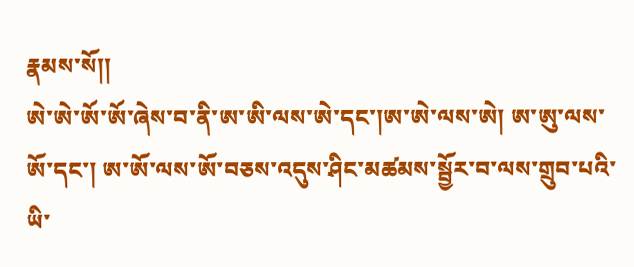རྣམས་སོ།།
ཨེ་ཨེ་ཨོ་ཨོ་ཞེས་བ་ནི་ཨ་ཨི་ལས་ཨེ་དང་།ཨ་ཨེ་ལས་ཨེ། ཨ་ཨུ་ལས་ཨོ་དང་། ཨ་ཨོ་ལས་ཨོ་བཅས་འདུས་ཤིང་མཚམས་སྦྱོར་བ་ལས་གྲུབ་པའི་ཡི་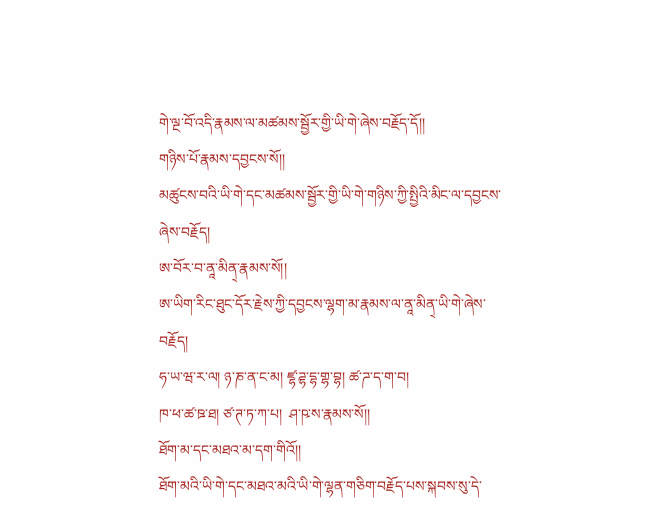གེ་ལྔ་བོ་འདི་རྣམས་ལ་མཚམས་སྦྱོར་གྱི་ཡི་གེ་ཞེས་བརྗོད་དོ།།
གཉིས་པོ་རྣམས་དབྱངས་སོ།།
མཚུངས་བའི་ཡི་གེ་དང་མཚམས་སྦྱོར་གྱི་ཡི་གེ་གཉིས་ཀྱི་སྤྱིའི་མིང་ལ་དབྱངས་ཞེས་བརྗོད།
ཨ་བོར་བ་ནཱ་མིན྄་རྣམས་སོ།།
ཨ་ཡིག་རིང་ཐུང་དོར་རྗེས་ཀྱི་དབྱངས་ལྷག་མ་རྣམས་ལ་ནཱ་མིན྄་ཡི་གེ་ཞེས་བརྗོད།
ཧ་ཡ་ཝ་ར་ལ། ཉ་ཎ་ན་ང་མ། ཛྷ་ཌྷ་དྷ་གྷ་བྷ། ཚ་ཌ་ད་ག་བ།
ཁ་ཕ་ཚ་ཋ་ཐ། ཙ་ཊ་ཏ་ཀ་པ།  ཤ་ཥ་ས་རྣམས་སོ།།
ཐོག་མ་དང་མཐའ་མ་དག་གིའོ།།
ཐོག་མའི་ཡི་གེ་དང་མཐའ་མའི་ཡི་གེ་ལྷན་གཅིག་བརྗོད་པས་སྐབས་སུ་དེ་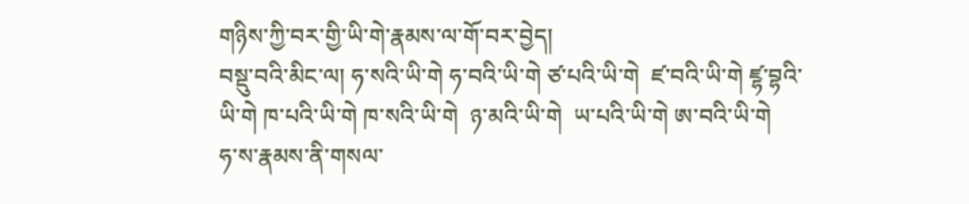གཉིས་ཀྱི་བར་གྱི་ཡི་གེ་རྣམས་ལ་གོ་བར་བྱེད།
བསྡུ་བའི་མིང་ལ། ཧ་སའི་ཡི་གེ ཧ་བའི་ཡི་གེ ཙ་པའི་ཡི་གེ  ཛ་བའི་ཡི་གེ ཛྷ་བྷའི་ཡི་གེ ཁ་པའི་ཡི་གེ ཁ་སའི་ཡི་གེ  ཉ་མའི་ཡི་གེ  ཡ་པའི་ཡི་གེ ཨ་བའི་ཡི་གེ
ཧ་ས་རྣམས་ནི་གསལ་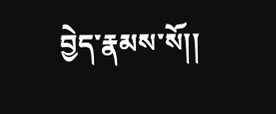བྱེད་རྣམས་སོ།།